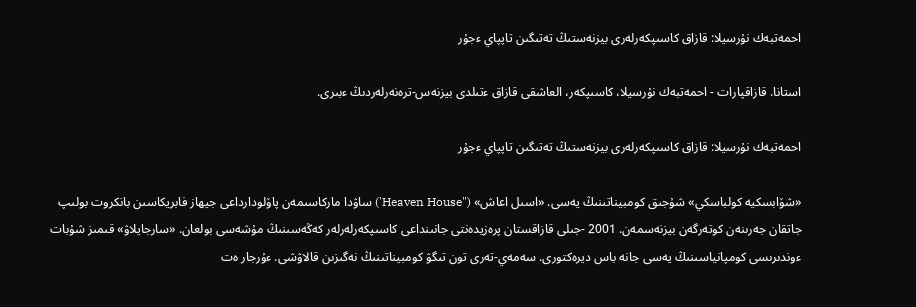احمەتبەك نۇرسيلا: قازاق كاسىپكەرلەرى بيزنەستىڭ تەتىگىن تاپپاي ءجۇر

استانا. قازاقپارات - احمەتبەك نۇرسيلا، كاسىپكەر، العاشقى قازاق ءتىلدى بيزنەس-ترەنەرلەردىڭ ءبىرى.

احمەتبەك نۇرسيلا: قازاق كاسىپكەرلەرى بيزنەستىڭ تەتىگىن تاپپاي ءجۇر

«شۆابسكيە كولباسكي» شۇجىق كومبيناتىنىڭ يەسى. «اسىل اعاش» ("Heaven House') ساۋدا ماركاسىمەن پاۆلودارداعى جيھاز فابريكاسىن بانكروت بولىپ جاتقان جەرىنەن كوتەرگەن بيزنەسمەن. 2001 -جىلى قازاقستان پرەزيدەنتى جانىنداعى كاسىپكەرلەرلەر كەڭەسىنىڭ مۇشەسى بولعان. «سارجايلاۋ» قىمىز شۇبات ءوندىرىسى كومپانياسىنىڭ يەسى جانە باس ديرەكتورى. سەمەي-تەرى تون تىگۋ كومبيناتىنىڭ نەگىزىن قالاۋشى. ءۇرجار ەت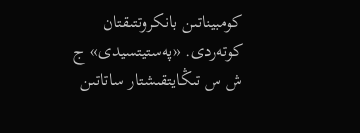كومبيناتىن بانكروتتىقتان كوتەردى. «پەستيتسيدى» ج ش س تىڭايتقىشتار ساتاتىن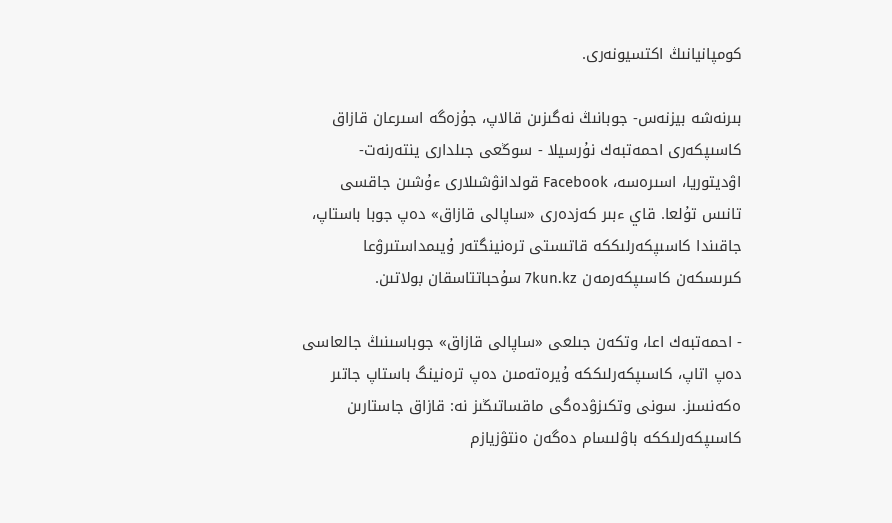كومپانيانىڭ اكتسيونەرى.

بىرنەشە بيزنەس- جوبانىڭ نەگىزىن قالاپ، جۇزەگە اسىرعان قازاق كاسىپكەرى احمەتبەك نۇرسيلا - سوڭعى جىلدارى ينتەرنەت- اۋديتوريا، اسىرەسە، Facebook قولدانۋشىلارى ءۇشىن جاقسى تانىس تۇلعا. قاي ءبىر كەزدەرى «ساپالى قازاق» دەپ جوبا باستاپ، جاقىندا كاسىپكەرلىككە قاتىستى ترەنينگتەر ۇيىمداستىرۋعا كىرىسكەن كاسىپكەرمەن 7kun.kz سۇحباتتاسقان بولاتىن.

- احمەتبەك اعا، وتكەن جىلعى «ساپالى قازاق» جوباسىنىڭ جالعاسى دەپ اتاپ، كاسىپكەرلىككە ۇيرەتەمىن دەپ ترەنينگ باستاپ جاتىر ەكەنسىز. سونى وتكىزۋدەگى ماقساتىڭىز نە: قازاق جاستارىن كاسىپكەرلىككە باۋلىسام دەگەن ەنتۋزيازم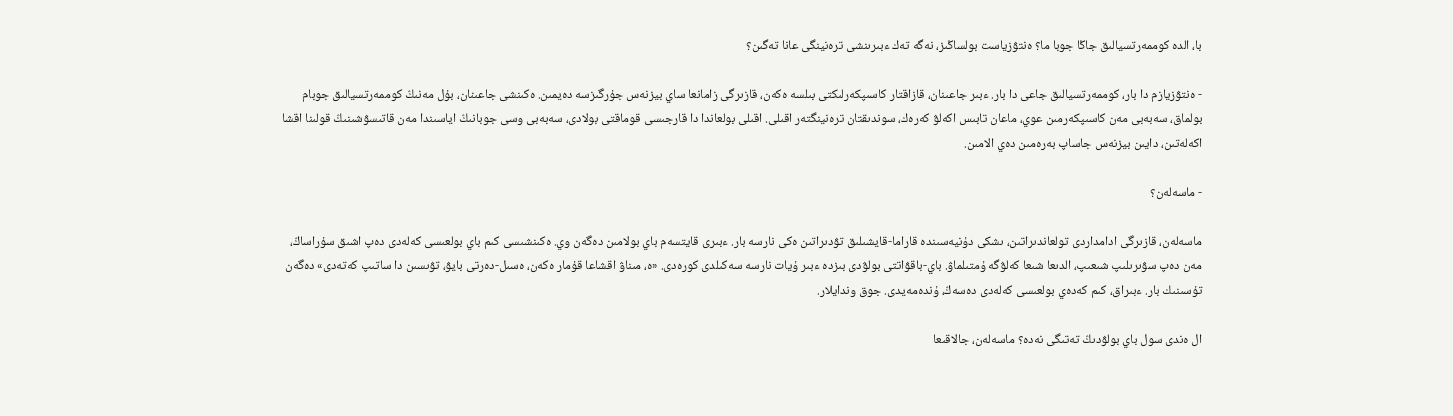با، الدە كوممەرتسيالىق جاڭا جوبا ما؟ ەنتۋزياست بولساڭىز، نەگە تەك ءبىرىنشى ترەنينگى عانا تەگىن؟

- ەنتۋزيازم دا بار، كوممەرتسيالىق جاعى دا بار. ءبىر جاعىنان، قازاقتار كاسىپكەرلىكتى بىلسە ەكەن، قازىرگى زامانعا ساي بيزنەس جۇرگىزسە دەيمىن. ەكىنشى جاعىنان، بۇل مەنىڭ كوممەرتسيالىق جوبام بولماق، سەبەبى مەن كاسىپكەرمىن عوي، ماعان تابىس اكەلۋ كەرەك، سوندىقتان ترەنينگتەر اقىلى. اقىلى بولعاندا دا قارجىسى قوماقتى بولادى، سەبەبى وسى جوبانىڭ اياسىندا مەن قاتىسۋشىنىڭ قولىنا اقشا اكەلەتىن، دايىن بيزنەس جاساپ بەرەمىن دەي الامىن.

- ماسەلەن؟

ماسەلەن، قازىرگى ادامداردى تولعاندىراتىن، ىشكى دۇنيەسىندە قاراما-قايشىلىق تۋدىراتىن ەكى نارسە بار. ءبىرى قايتسەم باي بولامىن دەگەن وي. ەكىنشىسى كىم باي بولعىسى كەلەدى دەپ اشىق سۇراساڭ، مەن دەپ سۋىرىلىپ شىعىپ، الدىعا شىعا كەلۋگە ۇمتىلماۋ. باي-باقۋاتتى بولۋدى بىزدە ءبىر ۇيات نارسە سەكىلدى كورەدى. «ە، مىناۋ اقشاعا قۇمار ەكەن، ەسىل-دەرتى بايۋ، تۋىسىن دا ساتىپ كەتەدى» دەگەن تۇسىنىك بار. ءبىراق، كىم كەدەي بولعىسى كەلەدى دەسەڭ، ۇندەمەيدى. جوق وندايلار.

ال ەندى سول باي بولۋدىڭ تەتىگى نەدە؟ ماسەلەن، جالاقىعا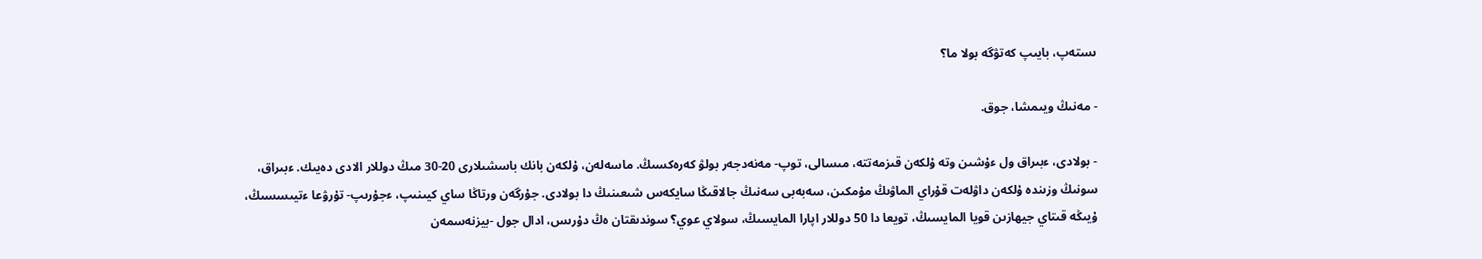ىستەپ، بايىپ كەتۋگە بولا ما؟

- مەنىڭ ويىمشا، جوق.

- بولادى، ءبىراق ول ءۇشىن وتە ۇلكەن قىزمەتتە، مىسالى، توپ- مەنەدجەر بولۋ كەرەكسىڭ. ماسەلەن، ۇلكەن بانك باسشىلارى 20-30 مىڭ دوللار الادى دەيىك. ءبىراق، سونىڭ وزىندە ۇلكەن داۋلەت قۇراي الماۋىڭ مۇمكىن، سەبەبى سەنىڭ جالاقىڭا سايكەس شىعىنىڭ دا بولادى. جۇرگەن ورتاڭا ساي كيىنىپ، ءجۇرىپ- تۇرۋعا ءتيىسسىڭ، ۇيىڭە قىتاي جيھازىن قويا المايسىڭ، تويعا دا 50 دوللار اپارا المايسىڭ، سولاي عوي؟ سوندىقتان ەڭ دۇرىس، ادال جول -بيزنەسمەن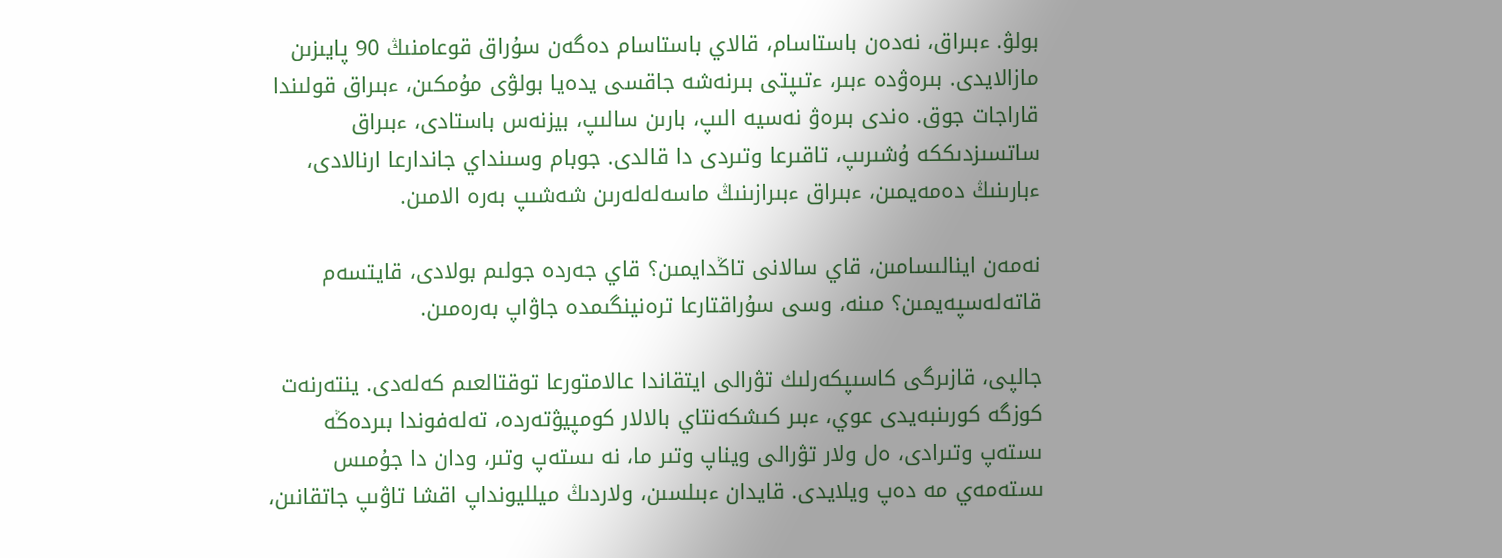بولۋ. ءبىراق، نەدەن باستاسام، قالاي باستاسام دەگەن سۇراق قوعامنىڭ 90 پايىزىن مازالايدى. بىرەۋدە ءبىر، ءتىپتى بىرنەشە جاقسى يدەيا بولۋى مۇمكىن، ءبىراق قولىندا قاراجات جوق. ەندى بىرەۋ نەسيە الىپ، بارىن سالىپ، بيزنەس باستادى، ءبىراق ساتسىزدىككە ۇشىرىپ، تاقىرعا وتىردى دا قالدى. جوبام وسىنداي جاندارعا ارنالادى، ءبارىنىڭ دەمەيمىن، ءبىراق ءبىرازىنىڭ ماسەلەلەرىن شەشىپ بەرە الامىن.

نەمەن اينالىسامىن، قاي سالانى تاڭدايمىن؟ قاي جەردە جولىم بولادى، قايتسەم قاتەلەسپەيمىن؟ مىنە، وسى سۇراقتارعا ترەنينگىمدە جاۋاپ بەرەمىن.

جالپى، قازىرگى كاسىپكەرلىك تۋرالى ايتقاندا عالامتورعا توقتالعىم كەلەدى. ينتەرنەت كوزگە كورىنبەيدى عوي، ءبىر كىشكەنتاي بالالار كومپيۋتەردە، تەلەفوندا بىردەڭە ىستەپ وتىرادى، ەل ولار تۋرالى ويناپ وتىر ما، نە ىستەپ وتىر، ودان دا جۇمىس ىستەمەي مە دەپ ويلايدى. قايدان ءبىلسىن، ولاردىڭ ميلليونداپ اقشا تاۋىپ جاتقانىن،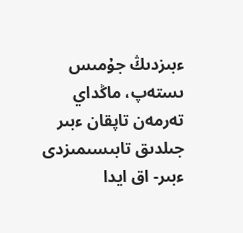ءبىزدىڭ جۇمىس ىستەپ، ماڭداي تەرمەن تاپقان ءبىر جىلدىق تابىسىمىزدى ءبىر- اق ايدا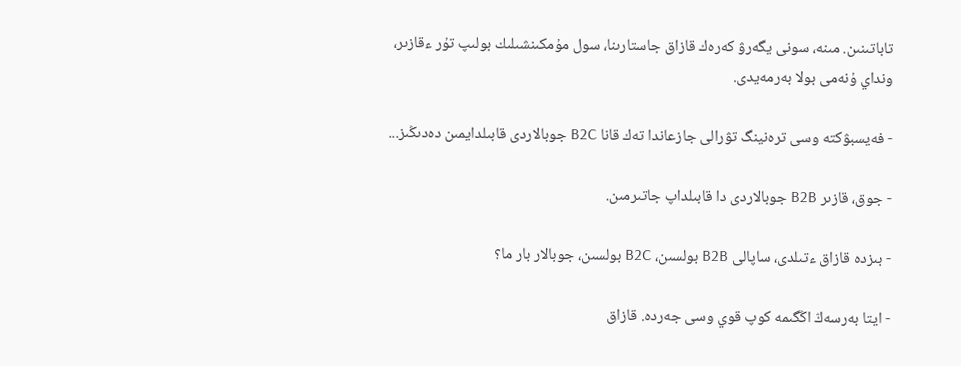تاباتىنىن. مىنە، سونى يگەرۋ كەرەك قازاق جاستارىنا، سول مۇمكىنشىلىك بولىپ تۇر ءقازىر، ونداي ۇنەمى بولا بەرمەيدى.

- فەيسبۋكتە وسى ترەنينگ تۋرالى جازعاندا تەك قانا B2C جوبالاردى قابىلدايمىن دەدىڭىز...

- جوق، قازىر B2B جوبالاردى دا قابىلداپ جاتىرمىن.

- بىزدە قازاق ءتىلدى، ساپالى B2B بولسىن، B2C بولسىن، جوبالار بار ما؟

- ايتا بەرسەڭ اڭگىمە كوپ قوي وسى جەردە. قازاق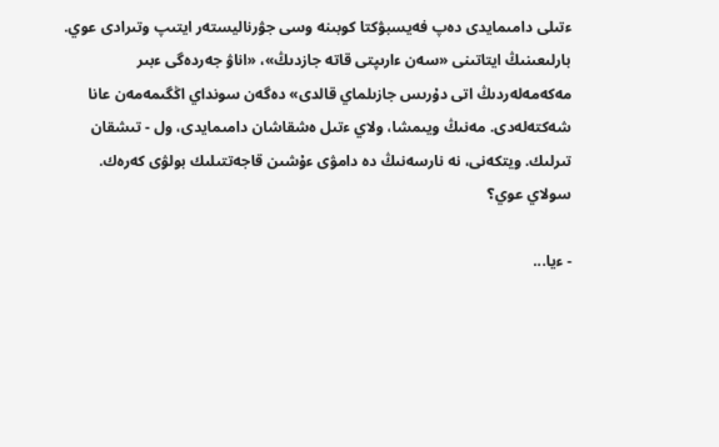ءتىلى دامىمايدى دەپ فەيسبۋكتا كوبىنە وسى جۋرناليستەر ايتىپ وتىرادى عوي. بارلىعىنىڭ ايتاتىنى «سەن ءارىپتى قاتە جازدىڭ»، «اناۋ جەردەگى ءبىر مەكەمەلەردىڭ اتى دۇرىس جازىلماي قالدى» دەگەن سونداي اڭگىمەمەن عانا شەكتەلەدى. مەنىڭ ويىمشا، ولاي ءتىل ەشقاشان دامىمايدى، ول - تىشقان تىرلىك. ويتكەنى، نە نارسەنىڭ دە دامۋى ءۇشىن قاجەتتىلىك بولۋى كەرەك. سولاي عوي؟

- ءيا...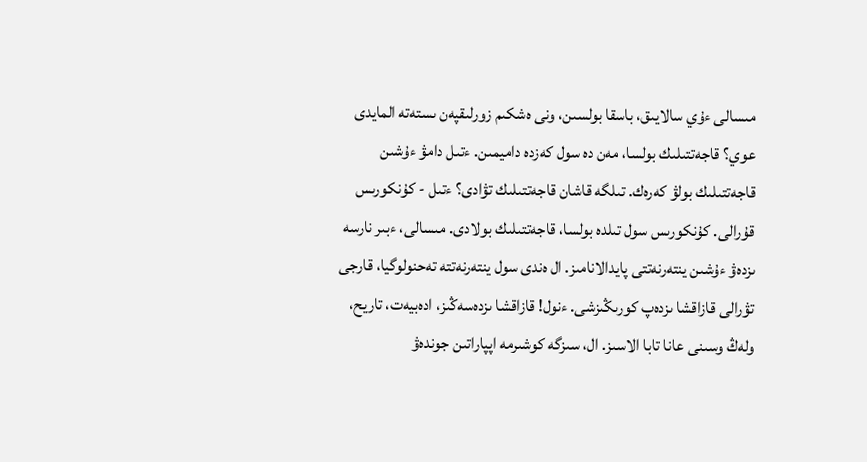مىسالى ءۇي سالايىق، باسقا بولسىن، ونى ەشكىم زورلىقپەن ىستەتە المايدى عوي؟ قاجەتتىلىك بولسا، مەن دە سول كەزدە داميمىن. ءتىل دامۋ ءۇشىن قاجەتتىلىك بولۋ كەرەك. تىلگە قاشان قاجەتتىلىك تۋادى؟ ءتىل - كۇنكورىس قۇرالى. كۇنكورىس سول تىلدە بولسا، قاجەتتىلىك بولادى. مىسالى، ءبىر نارسە ىزدەۋ ءۇشىن ينتەرنەتتى پايدالانامىز. ال ەندى سول ينتەرنەتتە تەحنولوگيا، قارجى تۋرالى قازاقشا ىزدەپ كورىڭىزشى. ءنول! قازاقشا ىزدەسەڭىز، ادەبيەت، تاريح، ولەڭ وسىنى عانا تابا الاسىز. ال، سىزگە كوشىرمە اپپاراتىن جوندەۋ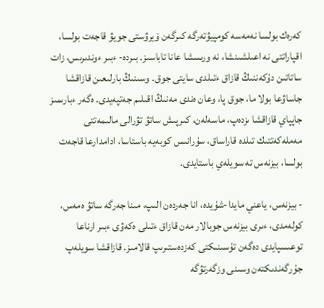كەرەك بولسا نەمەسە كومپيۋتەرگە كىرگەن ۆيرۋستى جويۋ قاجەت بولسا، اقپاراتتى نە اعىلشىنشا، نە ورىسشا عانا تاباسىز. بىردە- ءبىر ءوندىرىس، زات ساتاتىن دۇكەننىڭ قازاق ءتىلدى سايتى جوق. وسىنىڭ بارلىعىن قازاقشا جاساۋعا بولا ما، جوق پا، وعان ەندى مەنىڭ اقىلىم جەتپەيدى. ەگەر ءبارىمىز جاپپاي قازاقشا ىزدەپ، ماسەلەن، كىرپىش ساتۋ تۋرالى مالىمەتتى مەملەكەتتىك تىلدە قاراساق، سۇرانىس كوبەيە باستاسا، ادامدارعا قاجەت بولسا، بيزنەس تە سويلەي باستايدى.

- بيزنەس، ياعني مايدا-شۇيدە، انا جەردەن الىپ، مىنا جەرگە ساتۋ ەمەس، كولەمدى، ءىرى بيزنەس جوبالار مەن قازاق ءتىلى ەكەۋى ءبىر ارناعا توعىسپايدى دەگەن تۇسىنىكتى كەزدەستىرىپ قالامىز. قازاقشا سويلەپ جۇرگەندىكتەن وسىنى وزگەرتۋگە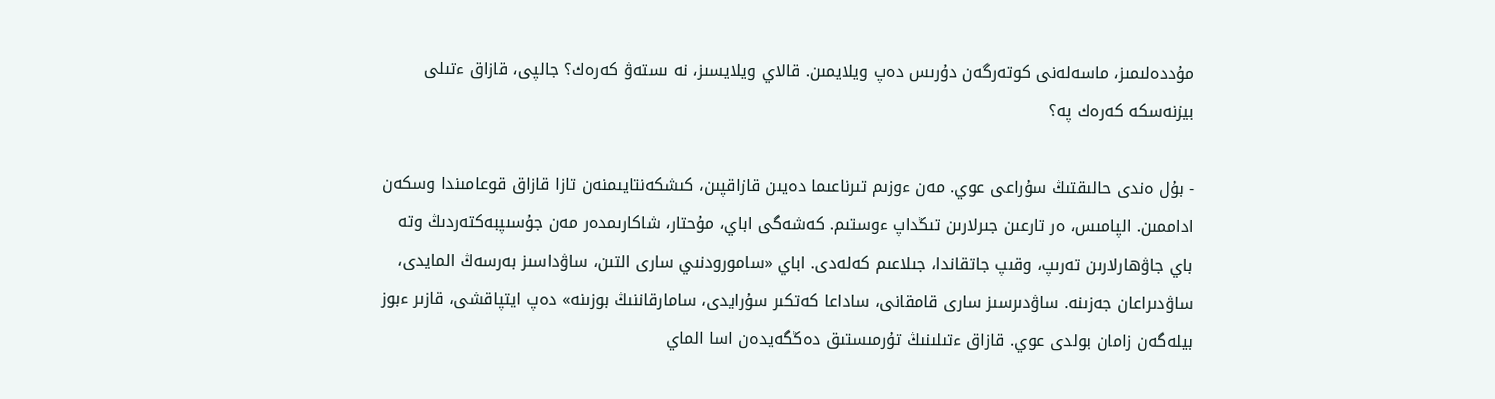مۇددەلىمىز، ماسەلەنى كوتەرگەن دۇرىس دەپ ويلايمىن. قالاي ويلايسىز، نە ىستەۋ كەرەك؟ جالپى، قازاق ءتىلى بيزنەسكە كەرەك پە؟

- بۇل ەندى حالىقتىڭ سۇراعى عوي. مەن ءوزىم تىرناعىما دەيىن قازاقپىن، كىشكەنتايىمنەن تازا قازاق قوعامىندا وسكەن اداممىن. الپامىس، ەر تارعىن جىرلارىن تىڭداپ ءوستىم. كەشەگى اباي، مۇحتار، شاكارىمدەر مەن جۇسىپبەكتەردىڭ وتە باي جاۋھارلارىن تەرىپ، وقىپ جاتقاندا، جىلاعىم كەلەدى. اباي «سامورودنىي سارى التىن، ساۋداسىز بەرسەڭ المايدى، ساۋدىراعان جەزىنە. ساۋدىرسىز سارى قامقانى، ساداعا كەتكىر سۇرايدى، سامارقاننىڭ بوزىنە» دەپ ايتپاقشى، قازىر ءبوز بيلەگەن زامان بولدى عوي. قازاق ءتىلىنىڭ تۇرمىستىق دەڭگەيدەن اسا الماي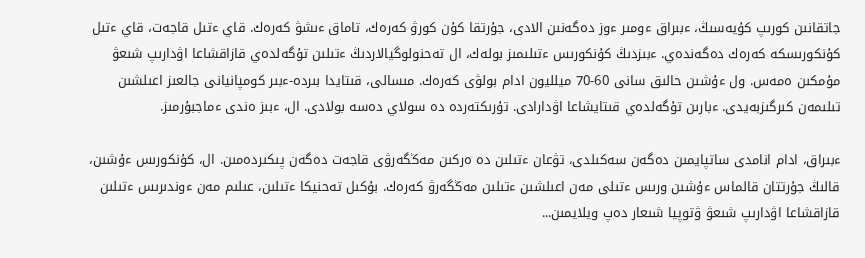جاتقانىن كورىپ كۇيەسىڭ، ءبىراق ءومىر ءوز دەگەنىن الادى، جۇرتقا كۇن كورۋ كەرەك، تاماق ءىشۋ كەرەك. قاي ءتىل قاجەت، قاي ءتىل كۇنكورىسكە كەرەك دەگەندەي. ءبىزدىڭ كۇنكورىس ءتىلىمىز بولەك، ال تەحنولوگيالاردىڭ ءتىلىن تۇگەلدەي قازاقشاعا اۋدارىپ شىعۋ مۇمكىن ەمەس. ول ءۇشىن حالىق سانى 60-70 ميلليون ادام بولۋى كەرەك. مىسالى، قىتايدا بىردە-ءبىر كومپانيانى جالعىز اعىلشىن تىلىمەن كىرگىزبەيدى. ءبارىن تۇگەلدەي قىتايشاعا اۋدارادى. تۇرىكتەردە دە سولاي دەسە بولادى. ال، ءبىز ەندى ءماجبۇرمىز.

ءبىراق، ادام انامدى ساتپايمىن دەگەن سەكىلدى، تۋعان ءتىلىن دە ەركىن مەڭگەرۋى قاجەت دەگەن پىكىردەمىن. ال، كۇنكورىس ءۇشىن، قالىڭ جۇرتتان قالماس ءۇشىن ورىس ءتىلى مەن اعىلشىن ءتىلىن مەڭگەرۋ كەرەك. بۇكىل تەحنيكا ءتىلىن، عىلىم مەن ءوندىرىس ءتىلىن قازاقشاعا اۋدارىپ شىعۋ ۋتوپيا شىعار دەپ ويلايمىن...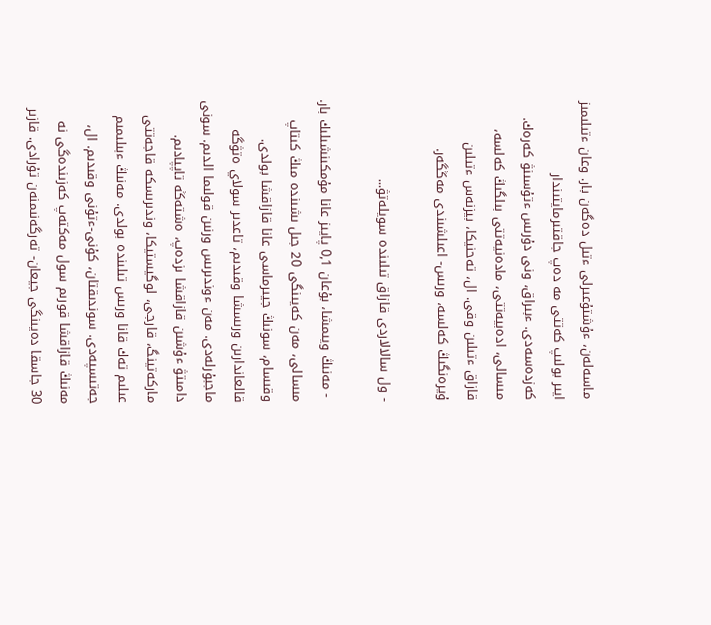ماسەلەن، ءۇشتۇعىرلى ءتىل دەگەن بار. وعان ءتىلىمىز ايىر بولىپ كەتتى مە دەپ جاقتىرمايتىندار كەزدەسەدى. ءبىراق، ونى دۇرىس ءتۇسىنۋ كەرەك. مىسالى، ادەبيەتتى، مادەنيەتتى بىلگىڭ كەلسە، قازاق ءتىلىن وقى. ال، تەحنيكا، بيزنەس ءتىلىن ۇيرەنگىڭ كەلسە، ورىس- اعىلشىندى مەڭگەر.

- ول سالالاردى قازاق تىلىندە سويلەتۋ...

 - مەنىڭ ويىمشا، بۇعان 0,1 پايىز عانا مۇمكىنشىلىك بار. مىسالى، مەن كەيىنگى 20 جىل ىشىندە مىڭ كىتاپ وقىسام، سونىڭ جيىرماسى عانا قازاقشا بولدى. قالعاندارىن ورىسشا وقىدىم، تاعدىر سولاي ەتۋگە ماجبۇرلەدى. مەن ءوندىرىس ورنىن قولىما الدىم. سونى دامىتۋ ءۇشىن قازاقشا ىزدەپ، ەشتەڭە تاپپادىم. ماركەتينگ، قارجى، لوگيستيكا، وندىرىسكە قاجەتتى عىلىم تەك قانا ورىس تىلىندە بولدى. مەنىڭ ءبىلىمىم جەتىسپەدى. سوندىقتان، كۇنى-ءتۇنى وقىدىم. ال، مەنىڭ قازاقشا قورىم سول مەكتەپ كەزىندەگى نە 30 جاسقا دەيىنگى جيعان- تەرگەنىمنەن تۇرادى. قازىر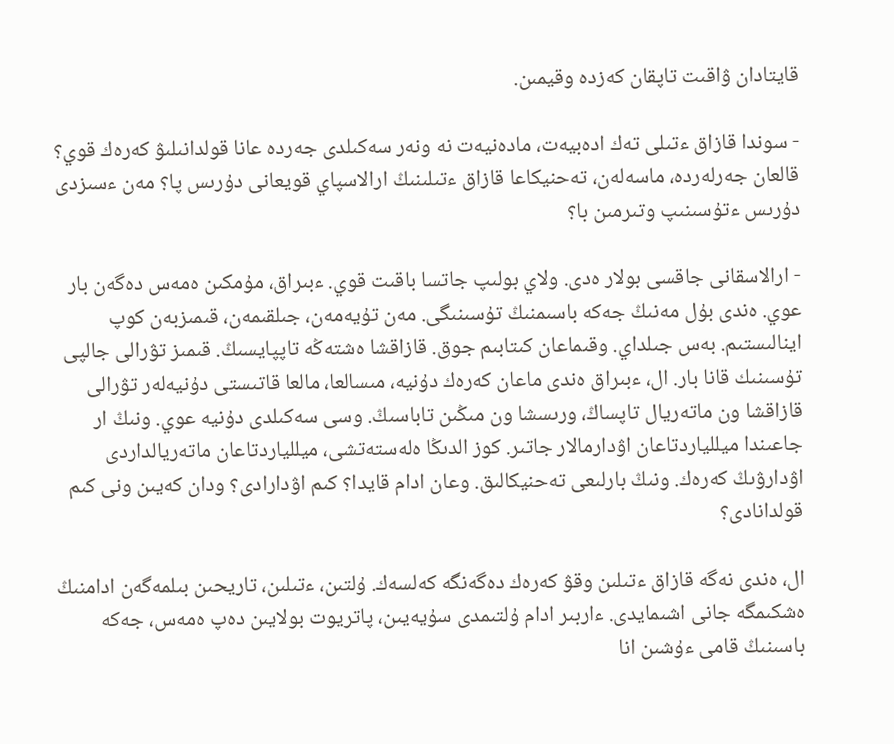قايتادان ۋاقىت تاپقان كەزدە وقيمىن.

- سوندا قازاق ءتىلى تەك ادەبيەت، مادەنيەت نە ونەر سەكىلدى جەردە عانا قولدانىلىۋ كەرەك قوي؟ قالعان جەرلەردە، ماسەلەن، تەحنيكاعا قازاق ءتىلىنىڭ ارالاسپاي قويعانى دۇرىس پا؟ مەن ءسىزدى دۇرىس ءتۇسىنىپ وتىرمىن با؟

- ارالاسقانى جاقسى بولار ەدى. ولاي بولىپ جاتسا باقىت قوي. ءبىراق، مۇمكىن ەمەس دەگەن بار عوي. ەندى بۇل مەنىڭ جەكە باسىمنىڭ تۇسىنىگى. مەن تۇيەمەن، جىلقىمەن، قىمىزبەن كوپ اينالىستىم. بەس جىلداي. وقىماعان كىتابىم جوق. قازاقشا ەشتەڭە تاپپايسىڭ. قىمىز تۋرالى جالپى تۇسىنىك قانا بار. ال، ءبىراق ەندى ماعان كەرەك دۇنيە، مىسالعا، مالعا قاتىستى دۇنيەلەر تۋرالى قازاقشا ون ماتەريال تاپساڭ، ورىسشا ون مىڭىن تاباسىڭ. وسى سەكىلدى دۇنيە عوي. ونىڭ ار جاعىندا ميللياردتاعان اۋدارمالار جاتىر. كوز الدىڭا ەلەستەتشى، ميللياردتاعان ماتەريالداردى اۋدارۋىڭ كەرەك. ونىڭ بارلىعى تەحنيكالىق. وعان ادام قايدا؟ كىم اۋدارادى؟ ودان كەيىن ونى كىم قولدانادى؟

ال، ەندى نەگە قازاق ءتىلىن وقۋ كەرەك دەگەنگە كەلسەك. ۇلتىن، ءتىلىن، تاريحىن بىلمەگەن ادامنىڭ ەشكىمگە جانى اشىمايدى. ءاربىر ادام ۇلتىمدى سۇيەيىن، پاتريوت بولايىن دەپ ەمەس، جەكە باسىنىڭ قامى ءۇشىن انا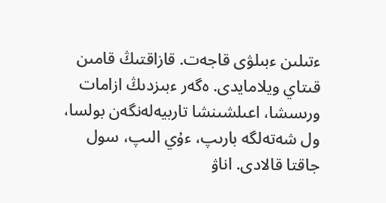ءتىلىن ءبىلۋى قاجەت. قازاقتىڭ قامىن قىتاي ويلامايدى. ەگەر ءبىزدىڭ ازامات ورىسشا، اعىلشىنشا تاربيەلەنگەن بولسا، ول شەتەلگە بارىپ، ءۇي الىپ، سول جاقتا قالادى. اناۋ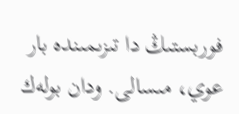فوربستىڭ دا تىزىمىندە بار عوي، مىسالى. ودان بولەك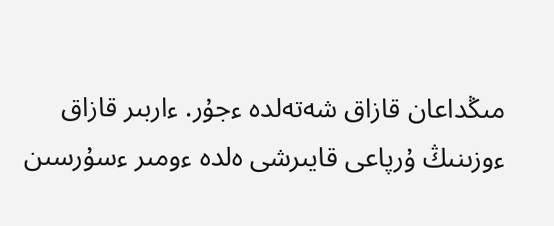مىڭداعان قازاق شەتەلدە ءجۇر. ءاربىر قازاق ءوزىنىڭ ۇرپاعى قايىرشى ەلدە ءومىر ءسۇرسىن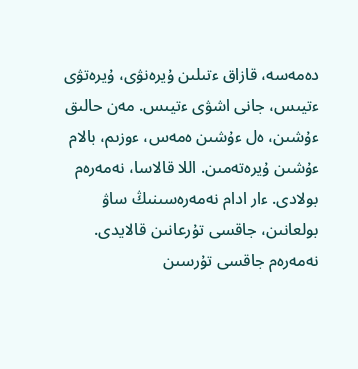دەمەسە، قازاق ءتىلىن ۇيرەنۋى، ۇيرەتۋى ءتيىس، جانى اشۋى ءتيىس. مەن حالىق ءۇشىن، ەل ءۇشىن ەمەس، ءوزىم، بالام ءۇشىن ۇيرەتەمىن. اللا قالاسا، نەمەرەم بولادى. ءار ادام نەمەرەسىنىڭ ساۋ بولعانىن، جاقسى تۇرعانىن قالايدى. نەمەرەم جاقسى تۇرسىن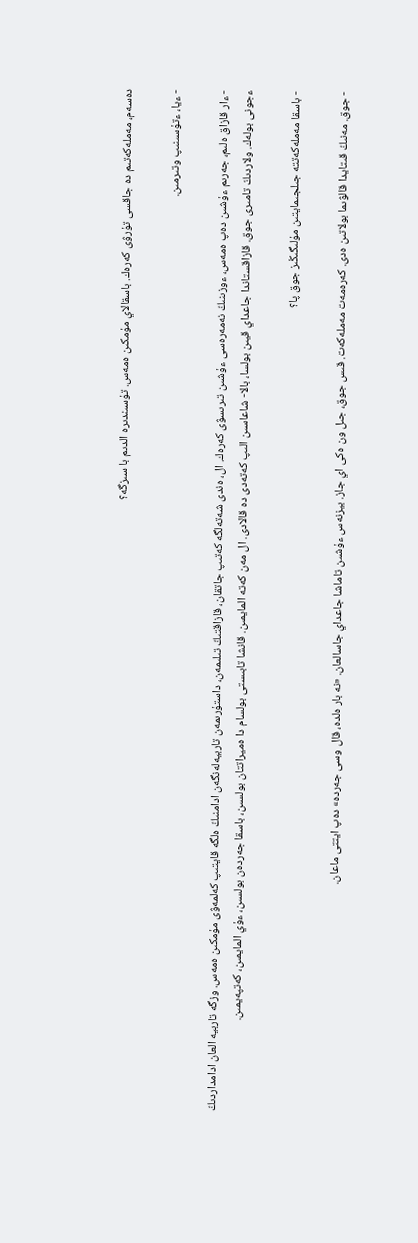دەسەم، مەملەكەتىم دە جاقسى تۇرۋى كەرەك. باسقالاي مۇمكىن ەمەس. تۇسىندىرە الدىم با سىزگە؟

- ءيا، ءتۇسىنىپ وتىرمىن.

- ءار قازاق ەلىم، جەرىم ءۇشىن دەپ ەمەس، ءوزىنىڭ نەمەرەسى ءۇشىن تىرىسۋى كەرەك. ال، ەندى شەتەلگە كەتىپ جاتقان، قازاقتىڭ تىلىمەن، داستۇرىمەن تاربيەلەنگەن ادامنىڭ ەلگە قايتىپ كەلمەۋى مۇمكىن ەمەس. وزگە تاربيە العان ادامداردىڭ ءجونى بولەك. ولاردىڭ تامىرى جوق. قازاقستاندا جاعداي قيىن بولسا، بالا- شاعاسىن الىپ كەتەدى دە قالادى. ال مەن كەتە المايمىن. قانشا تابىستى بولسام دا ەميراتتان بولسىن، باسقا جەردەن بولسىن، ءۇي المايمىن، كەتپەيمىن.

- باسقا مەملەكەتتە جىلجىمايتىن مۇلىگىڭىز جوق پا؟

- جوق. مەنىڭ قىتايدا قالۋىما بولاتىن ەدى. كەرەمەت مەملەكەت. قىس جوق، جىل ون ەكى اي جاز. بيزنەس ءۇشىن تاماشا جاعداي جاسالعان. «نە بار ەلدە، قال وسى جەردە» دەپ ايتتى ماعان.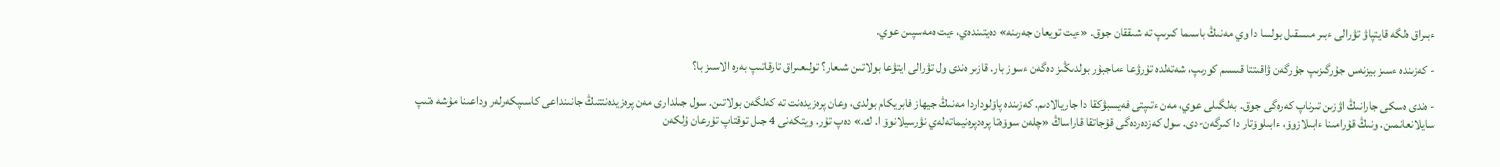ءبىراق ەلگە قايتپاۋ تۋرالى ءبىر مىسقىل بولسا دا وي مەنىڭ باسىما كىرىپ تە شىققان جوق. «ءيت تويعان جەرىنە» دەيتىندەي، ءيت ەمەسپىن عوي.

- كەزىندە ءسىز بيزنەس جۇرگىزىپ جۇرگەن ۋاقىتتا قىسىم كورىپ، شەتەلدە تۇرۋعا ءماجبۇر بولدىڭىز دەگەن ءسوز بار. قازىر ەندى ول تۋرالى ايتۋعا بولاتىن شىعار؟ تولىعىراق تارقاتىپ بەرە الاسىز با؟

- ەندى ەسكى جارانىڭ اۋزىن تىرناپ كەرەگى جوق. بەلگىلى عوي، مەن ءتىپتى فەيسبۋكقا دا جاريالادىم. كەزىندە پاۆلوداردا مەنىڭ جيھاز فابريكام بولدى، وعان پرەزيدەنت تە كەلگەن بولاتىن. سول جىلدارى مەن پرەزيدەنتتىڭ جانىنداعى كاسىپكەرلەر وداعىنا مۇشە ەتىپ سايلانعانمىن. ونىڭ قۇرامىنا ءابىلازوۆ، ءابىلوۆتار دا كىرگەن-دى. سول كەزدەردەگى قۇجاتقا قاراساڭ «چلەن سوۆەتا پرەدپرەنيماتەلەي نۋرسيلانوۆ ا. ك.» دەپ تۇر. ويتكەنى 4 جىل توقتاپ تۇرعان ۇلكەن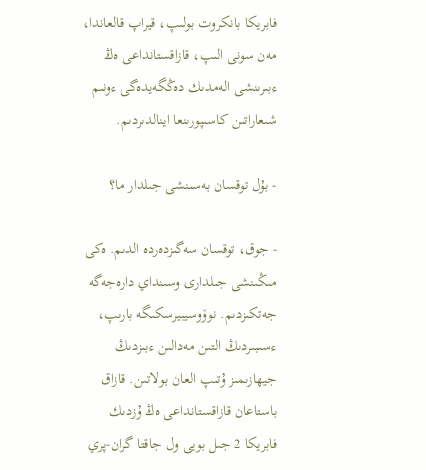فابريكا بانكروت بولىپ، قيراپ قالعاندا، مەن سونى الىپ، قازاقستانداعى ەڭ ءبىرىنشى الەمدىك دەڭگەيدەگى ءونىم شىعاراتىن كاسىپورىنعا اينالدىردىم.

- بۇل توقسان بەسىنشى جىلدار ما؟

- جوق، توقسان سەگىزدەردە الدىم. ەكى مىڭىنشى جىلدارى وسىنداي دارەجەگە جەتكىزدىم. نوۆوسيبيرسكىگە بارىپ، ءسىبىردىڭ التىن مەدالىن ءبىزدىڭ جيھازىمىز ۇتىپ العان بولاتىن. قازاق باستاعان قازاقستانداعى ەڭ ۇزدىك فابريكا 2 جىل بويى ول جاقتا گران-پري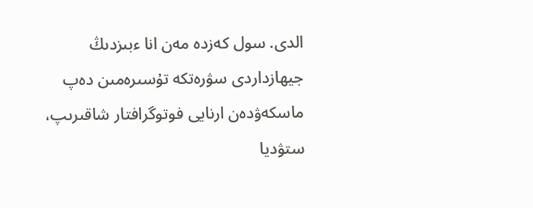الدى. سول كەزدە مەن انا ءبىزدىڭ جيھازداردى سۋرەتكە تۇسىرەمىن دەپ ماسكەۋدەن ارنايى فوتوگرافتار شاقىرىپ، ستۋديا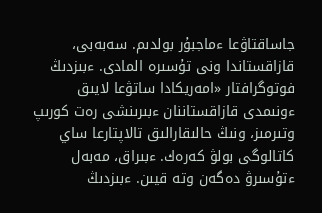جاساقتاۋعا ءماجبۇر بولدىم. سەبەبى، قازاقستاندا ونى تۇسىرە المادى. ءبىزدىڭ فوتوگرافتار «امەريكادا ساتۋعا لايىق ءونىمدى قازاقستاننان ءبىرىنشى رەت كورىپ وتىرمىز، ونىڭ حالىقارالىق تالاپتارعا ساي كاتالوگى بولۋ كەرەك. ءبىراق، مەبەل ءتۇسىرۋ دەگەن وتە قيىن. ءبىزدىڭ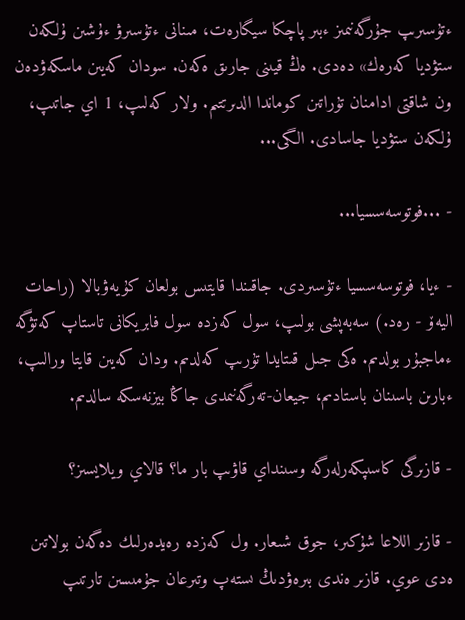ءتۇسىرىپ جۇرگەنىمىز ءبىر پاچكا سيگارەت، مىنانى ءتۇسىرۋ ءۇشىن ۇلكەن ستۋديا كەرەك» دەدى. ەڭ قيىنى جارىق ەكەن. سودان كەيىن ماسكەۋدەن ون شاقتى ادامنان تۇراتىن كوماندا الدىرتتىم. ولار كەلىپ، 1 اي جاتىپ، ۇلكەن ستۋديا جاسادى. الگى...

- ...فوتوسەسسيا...

- ءيا، فوتوسەسسيا ءتۇسىردى. جاقىندا قايتىس بولعان كۇيەۋبالا (راحات اليەۆ - رەد.) سەبەپشى بولىپ، سول كەزدە سول فابريكانى تاستاپ كەتۋگە ءماجبۇر بولدىم. ەكى جىل قىتايدا تۇرىپ كەلدىم. ودان كەيىن قايتا ورالىپ، ءبارىن باسىنان باستادىم، جيعان-تەرگەنىمدى جاڭا بيزنەسكە سالدىم.

- قازىرگى كاسىپكەرلەرگە وسىنداي قاۋىپ بار ما؟ قالاي ويلايسىز؟

- قازىر اللاعا شۇكىر، جوق شىعار. ول كەزدە رەيدەرلىك دەگەن بولاتىن ەدى عوي. قازىر ەندى بىرەۋدىڭ ىستەپ وتىرعان جۇمىسىن تارتىپ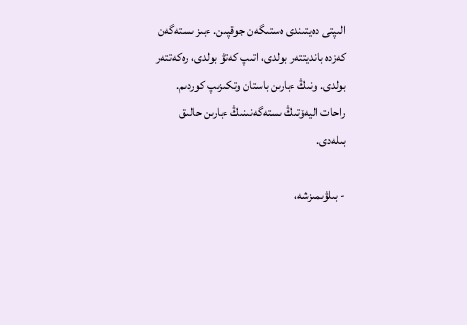الىپتى دەيتىندى ەستىگەن جوقپىن. ءبىز ىستەگەن كەزدە بانديتتەر بولدى، اتىپ كەتۋ بولدى، رەكەتتەر بولدى. ونىڭ ءبارىن باستان وتكىزىپ كوردىم. راحات اليەۆتىڭ ىستەگەنىنىڭ ءبارىن حالىق بىلەدى.

- بىلۋىمىزشە،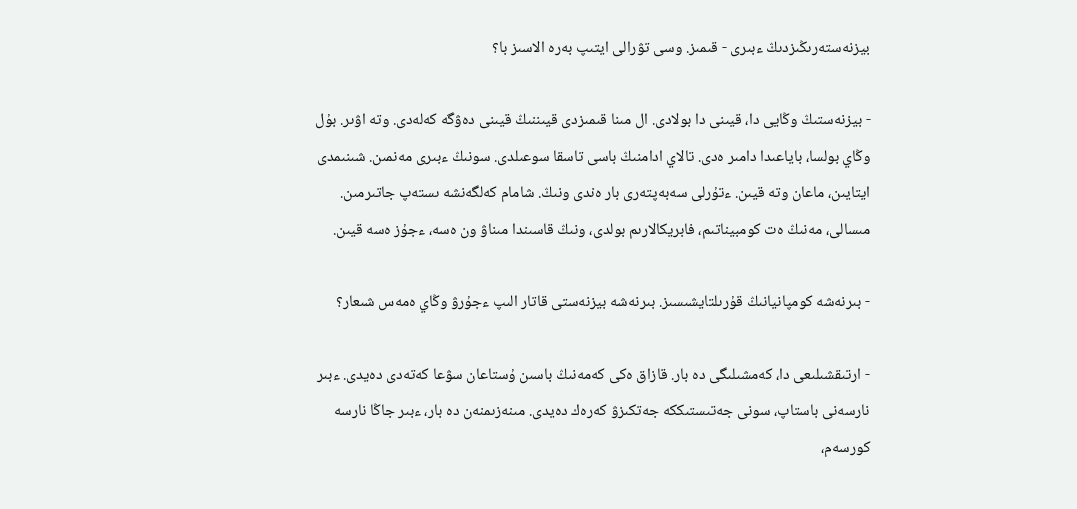بيزنەستەرىڭىزدىڭ ءبىرى - قىمىز. وسى تۋرالى ايتىپ بەرە الاسىز با؟

- بيزنەستىڭ وڭايى دا، قيىنى دا بولادى. ال مىنا قىمىزدى قيىننىڭ قيىنى دەۋگە كەلەدى. وتە اۋىر. بۇل وڭاي بولسا، باياعىدا دامىر ەدى. تالاي ادامنىڭ باسى تاسقا سوعىلدى. سونىڭ ءبىرى مەنمىن. شىنىمدى ايتايىن، ماعان وتە قيىن. ءتۇرلى سەبەپتەرى بار ەندى ونىڭ. شامام كەلگەنشە ىستەپ جاتىرمىن. مىسالى، مەنىڭ ەت كومبيناتىم، فابريكالارىم بولدى، ونىڭ قاسىندا مىناۋ ون ەسە، ءجۇز ەسە قيىن.

- بىرنەشە كومپانيانىڭ قۇرىلتايشىسىز. بىرنەشە بيزنەستى قاتار الىپ ءجۇرۋ وڭاي ەمەس شىعار؟

- ارتىقشىلىعى دا، كەمشىلىگى دە بار. قازاق ەكى كەمەنىڭ باسىن ۇستاعان سۋعا كەتەدى دەيدى. ءبىر نارسەنى باستاپ، سونى جەتىستىككە جەتكىزۋ كەرەك دەيدى. مىنەزىمنەن دە بار، ءبىر جاڭا نارسە كورسەم،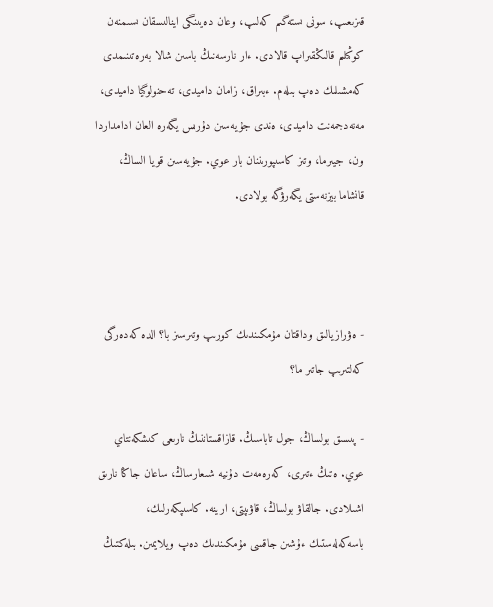قىزىعىپ، سونى ىستەگىم كەلىپ، وعان دەيىنگى اينالىسقان ىسىمنەن كوڭىلىم قالىڭقىراپ قالادى. ءار نارسەنىڭ باسىن شالا بەرەتىنىمدى كەمشىلىك دەپ بىلەم. ءبىراق، زامان داميدى، تەحنولوگيا داميدى، مەنەدجمەنت داميدى، ەندى جۇيەسىن دۇرىس يگەرە العان ادامداردا ون، جيىرما، وتىز كاسىپورىننان بار عوي. جۇيەسىن قويا الساڭ، قانشاما بيزنەستى يگەرۋگە بولادى.



- ەۋرازيالىق وداقتان مۇمكىندىك كورىپ وتىرسىز با؟ الدە كەدەرگى كەلتىرىپ جاتىر ما؟

- پىسىق بولساڭ، جول تاباسىڭ. قازاقستاننىڭ نارىعى كىشكەنتاي عوي. ەتىڭ ءتىرى، كەرەمەت دۇنيە شىعارساڭ، ساعان جاڭا نارىق اشىلادى. جالقاۋ بولساڭ، قاۋىپتى، ارينە. كاسىپكەرلىك، باسەكەلەستىك ءۇشىن جاقسى مۇمكىندىك دەپ ويلايمىن. بىلەكتىڭ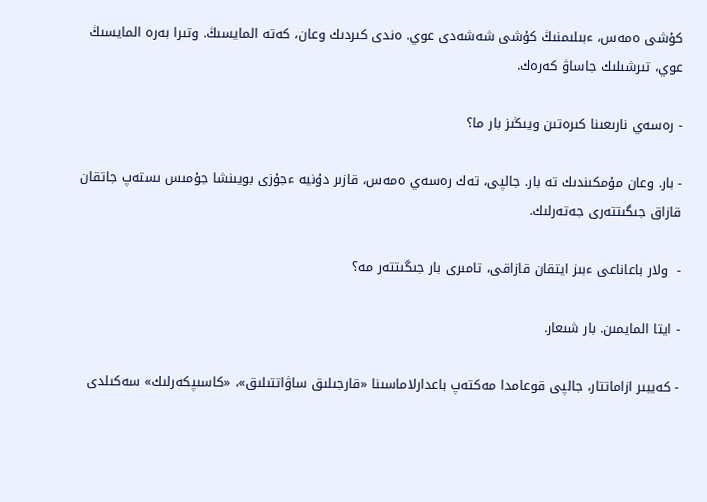كۇشى ەمەس، ءبىلىمنىڭ كۇشى شەشەدى عوي. ەندى كىردىك وعان، كەتە المايسىڭ. وتىرا بەرە المايسىڭ عوي، تىرشىلىك جاساۋ كەرەك.

- رەسەي نارىعىنا كىرەتىن ويىڭىز بار ما؟

- بار. وعان مۇمكىندىك تە بار. جالپى، تەك رەسەي ەمەس، قازىر دۇنيە ءجۇزى بويىنشا جۇمىس ىستەپ جاتقان قازاق جىگىتتەرى جەتەرلىك.

-  ولار باعاناعى ءبىز ايتقان قازاقى، تامىرى بار جىگىتتەر مە؟

- ايتا المايمىن. بار شىعار.

- كەيبىر ازاماتتار، جالپى قوعامدا مەكتەپ باعدارلاماسىنا «قارجىلىق ساۋاتتىلىق»، «كاسىپكەرلىك» سەكىلدى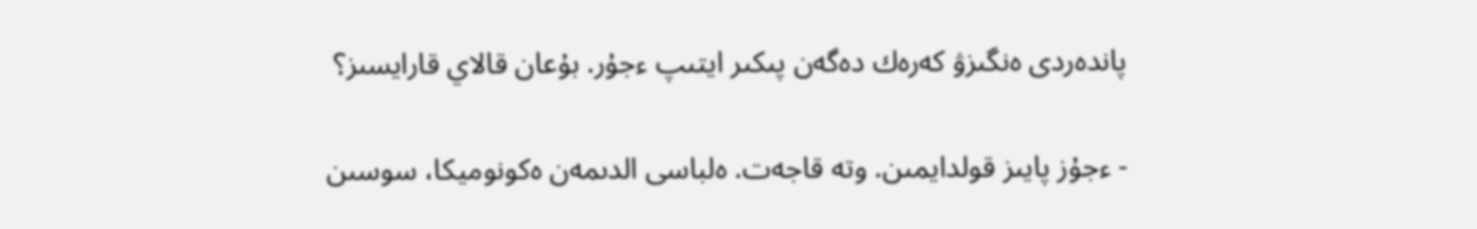پاندەردى ەنگىزۋ كەرەك دەگەن پىكىر ايتىپ ءجۇر. بۇعان قالاي قارايسىز؟

- ءجۇز پايىز قولدايمىن. وتە قاجەت. ەلباسى الدىمەن ەكونوميكا، سوسىن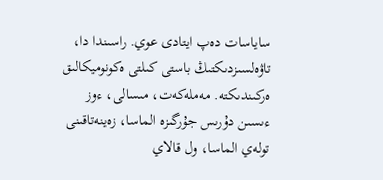ساياسات دەپ ايتادى عوي. راسىندا دا، تاۋەلسىزدىكتىڭ باستى كىلتى ەكونوميكالىق ەركىندىكتە. مەملەكەت، مىسالى، ءوز ءىسىن دۇرىس جۇرگىزە الماسا، زەينەتاقىنى تولەي الماسا، ول قالاي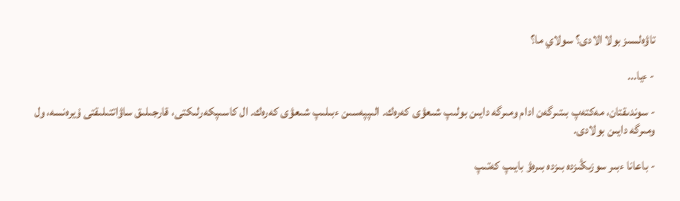تاۋەلسىز بولا الادى؟ سولاي ما؟

- ءيا...

- سوندىقتان، مەكتەپ بىتىرگەن ادام ومىرگە دايىن بولىپ شىعۋى كەرەك. الىپپەسىن ءبىلىپ شىعۋى كەرەك. ال كاسىپكەرلىكتى، قارجىلىق ساۋاتتىلىقتى ۇيرەنسە، ول ومىرگە دايىن بولادى.

- باعانا ءبىر سوزىڭىزدە بىزدە بىرەۋ بايىپ كەتىپ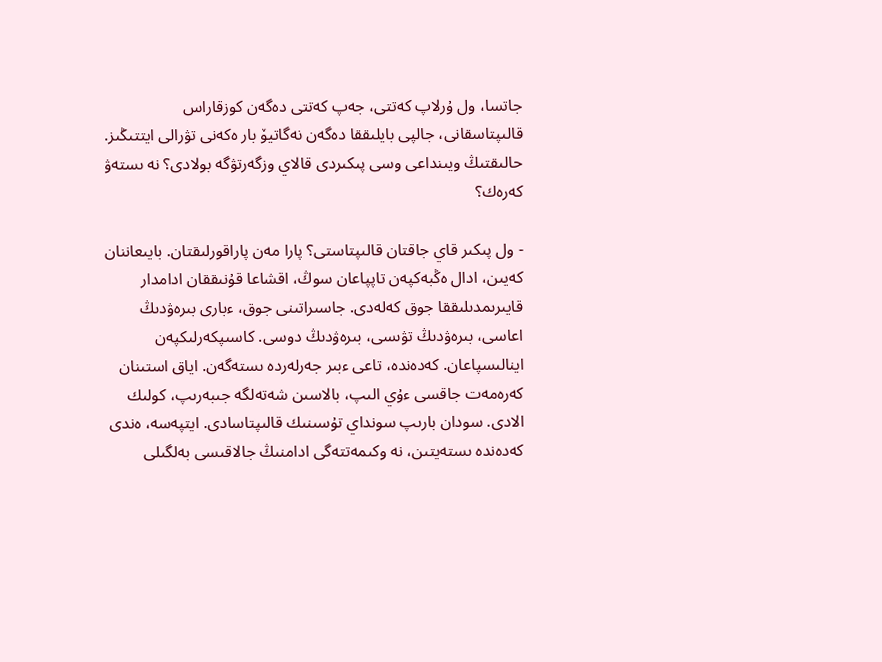جاتسا، ول ۇرلاپ كەتتى، جەپ كەتتى دەگەن كوزقاراس قالىپتاسقانى، جالپى بايلىققا دەگەن نەگاتيۆ بار ەكەنى تۋرالى ايتتىڭىز. حالىقتىڭ ويىنداعى وسى پىكىردى قالاي وزگەرتۋگە بولادى؟ نە ىستەۋ كەرەك؟

- ول پىكىر قاي جاقتان قالىپتاستى؟ پارا مەن پاراقورلىقتان. بايىعاننان كەيىن، ادال ەڭبەكپەن تاپپاعان سوڭ، اقشاعا قۇنىققان ادامدار قايىرىمدىلىققا جوق كەلەدى. جاسىراتىنى جوق، ءبارى بىرەۋدىڭ اعاسى، بىرەۋدىڭ تۋىسى، بىرەۋدىڭ دوسى. كاسىپكەرلىكپەن اينالىسپاعان. كەدەندە، تاعى ءبىر جەرلەردە ىستەگەن. اياق استىنان كەرەمەت جاقسى ءۇي الىپ، بالاسىن شەتەلگە جىبەرىپ، كولىك الادى. سودان بارىپ سونداي تۇسىنىك قالىپتاسادى. ايتپەسە، ەندى كەدەندە ىستەيتىن، نە وكىمەتتەگى ادامنىڭ جالاقىسى بەلگىلى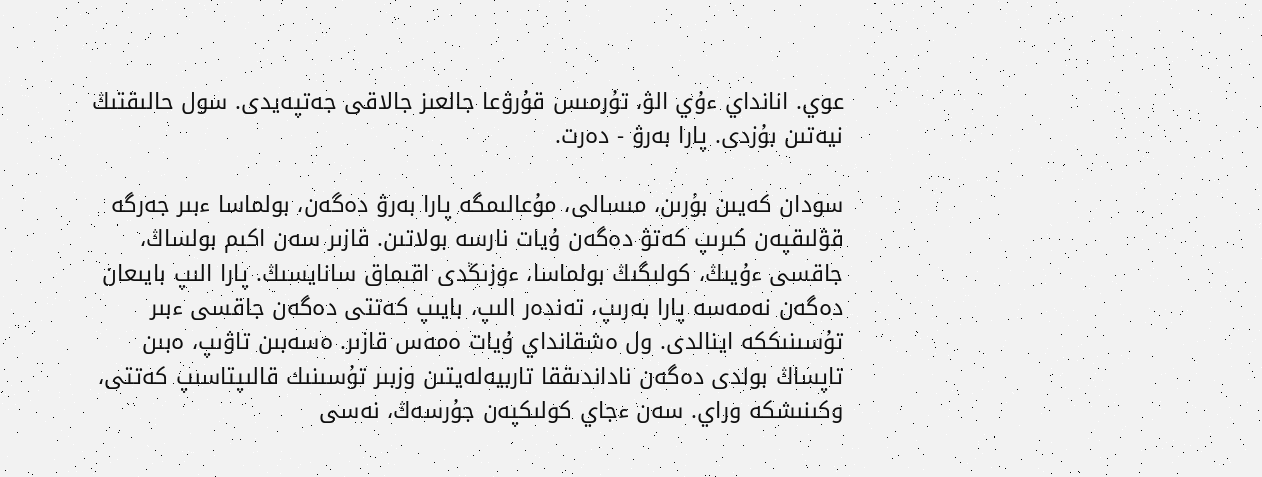عوي. انانداي ءۇي الۋ، تۇرمىس قۇرۋعا جالعىز جالاقى جەتپەيدى. سول حالىقتىڭ نيەتىن بۇزدى. پارا بەرۋ - دەرت.

سودان كەيىن بۇرىن، مىسالى، مۇعالىمگە پارا بەرۋ دەگەن، بولماسا ءبىر جەرگە قۋلىقپەن كىرىپ كەتۋ دەگەن ۇيات نارسە بولاتىن. قازىر سەن اكىم بولساڭ، جاقسى ءۇيىڭ، كولىگىڭ بولماسا، ءوزىڭدى اقىماق سانايسىڭ. پارا الىپ بايىعان دەگەن نەمەسە پارا بەرىپ، تەندەر الىپ، بايىپ كەتتى دەگەن جاقسى ءبىر تۇسىنىككە اينالدى. ول ەشقانداي ۇيات ەمەس قازىر. ەسەبىن تاۋىپ، ەبىن تاپساڭ بولدى دەگەن ناداندىققا تاربيەلەيتىن وزبىر تۇسىنىك قالىپتاسىپ كەتتى، وكىنىشكە وراي. سەن ءجاي كولىكپەن جۇرسەڭ، نەسى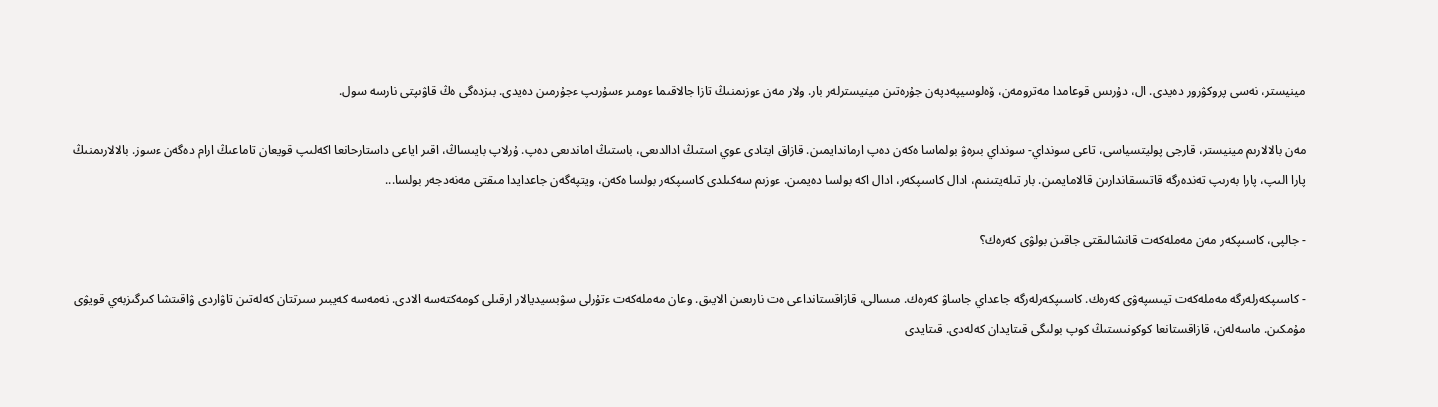مينيستر، نەسى پروكۋرور دەيدى. ال، دۇرىس قوعامدا مەترومەن، ۆەلوسيپەدپەن جۇرەتىن مينيسترلەر بار. ولار مەن ءوزىمنىڭ تازا جالاقىما ءومىر ءسۇرىپ ءجۇرمىن دەيدى. بىزدەگى ەڭ قاۋىپتى نارسە سول.

مەن بالالارىم مينيستر، قارجى پوليتسياسى، تاعى سونداي- سونداي بىرەۋ بولماسا ەكەن دەپ ارماندايمىن. قازاق ايتادى عوي استىڭ ادالدىعى، باستىڭ اماندىعى دەپ. ۇرلاپ بايىساڭ، اقىر اياعى داستارحانعا اكەلىپ قويعان تاماعىڭ ارام دەگەن ءسوز. بالالارىمنىڭ پارا الىپ، پارا بەرىپ تەندەرگە قاتىسقاندارىن قالامايمىن. بار تىلەيتىنىم، ادال كاسىپكەر، ادال اكە بولسا دەيمىن. ءوزىم سەكىلدى كاسىپكەر بولسا ەكەن، ويتپەگەن جاعدايدا مىقتى مەنەدجەر بولسا...

- جالپى، كاسىپكەر مەن مەملەكەت قانشالىقتى جاقىن بولۋى كەرەك؟

- كاسىپكەرلەرگە مەملەكەت تيىسپەۋى كەرەك. كاسىپكەرلەرگە جاعداي جاساۋ كەرەك. مىسالى، قازاقستانداعى ەت نارىعىن الايىق. وعان مەملەكەت ءتۇرلى سۋبسيديالار ارقىلى كومەكتەسە الادى. نەمەسە كەيبىر سىرتتان كەلەتىن تاۋاردى ۋاقىتشا كىرگىزبەي قويۋى مۇمكىن. ماسەلەن، قازاقستانعا كوكونىستىڭ كوپ بولىگى قىتايدان كەلەدى. قىتايدى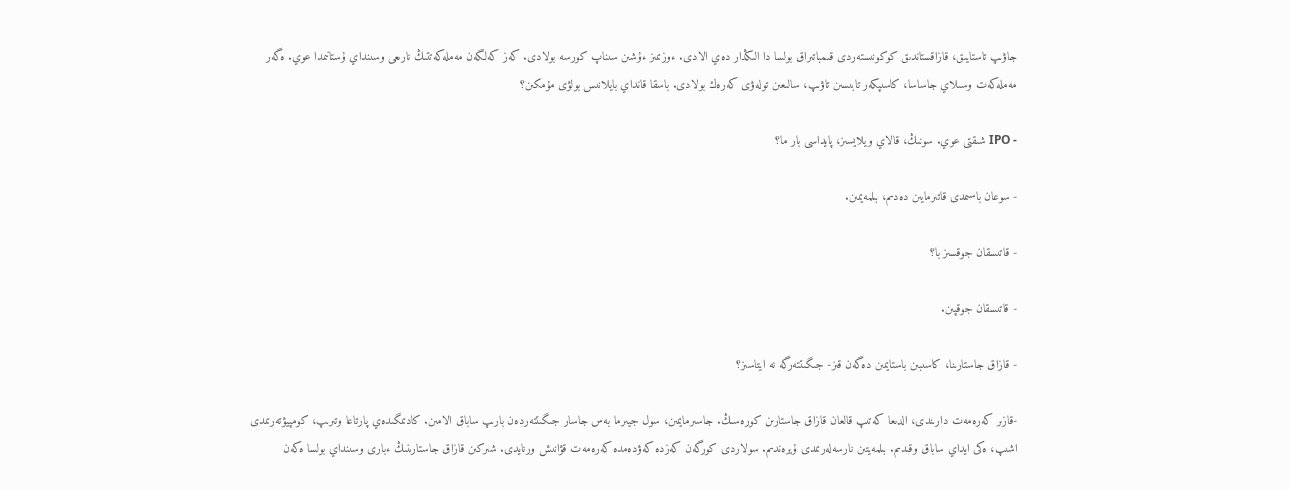جاۋىپ تاستايىق، قازاقستاندىق كوكونىستەردى قىمباتىراق بولسا دا الىڭدار دەي الادى. ءوزىمىز ءۇشىن سىناپ كورسە بولادى. كەز كەلگەن مەملەكەتتىڭ نارىعى وسىنداي ۇستانىمدا عوي. ەگەر مەملەكەت وسىلاي جاساسا، كاسىپكەر تابىسىن تاۋىپ، سالىعىن تولەۋى كەرەك بولادى. باسقا قانداي بايلانىس بولۋى مۇمكىن؟

- IPO شىقتى عوي. سونىڭ، قالاي ويلايسىز، پايداسى بار ما؟

- سوعان باسىمدى قاتىرمايىن دەدىم، بىلمەيمىن.

- قاتىسقان جوقسىز با؟

- قاتىسقان جوقپىن.

- قازاق جاستارىنا، كاسىبىن باستايمىن دەگەن قىز- جىگىتتەرگە نە ايتاسىز؟

-قازىر كەرەمەت دارىندى، الدىعا كەتىپ قالعان قازاق جاستارىن كورەسىڭ. جاسىرمايمىن، سول جيىرما بەس جاسار جىگىتتەردەن بارىپ ساباق الامىن. كادىمگىدەي پارتاعا وتىرىپ، كومپيۋتەرىمدى اشىپ، ەكى ايداي ساباق وقىدىم. بىلمەيتىن نارسەلەرىمدى ۇيرەندىم. سولاردى كورگەن كەزدە كەۋدەمدە كەرەمەت قۋانىش ورنايدى. شىركىن قازاق جاستارىنىڭ ءبارى وسىنداي بولسا ەكەن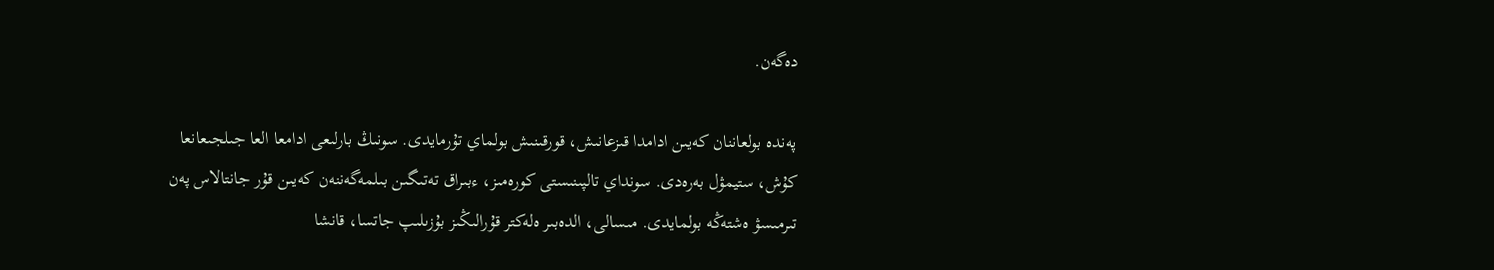دەگەن.

پەندە بولعاننان كەيىن ادامدا قىزعانىش، قورقىنىش بولماي تۇرمايدى. سونىڭ بارلىعى ادامعا العا جىلجىعانعا كۇش، ستيمۋل بەرەدى. سونداي تالپىنىستى كورەمىز، ءبىراق تەتىگىن بىلمەگەننەن كەيىن قۇر جانتالاس پەن تىرمىسۋ ەشتەڭە بولمايدى. مىسالى، الدەبىر ەلەكتر قۇرالىڭىز بۇزىلىپ جاتسا، قانشا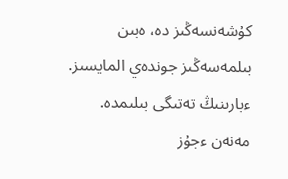كۇشەنسەڭىز دە، ەبىن بىلمەسەڭىز جوندەي المايسىز. ءبارىنىڭ تەتىگى بىلىمدە. مەنەن ءجۇز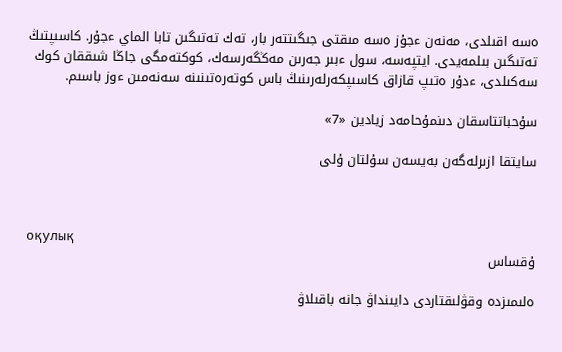ەسە اقىلدى، مەنەن ءجۇز ەسە مىقتى جىگىتتەر بار، تەك تەتىگىن تابا الماي ءجۇر. كاسىپتىڭ تەتىگىن بىلمەيدى. ايتپەسە، سول ءبىر جەرىن مەڭگەرسەك، كوكتەمگى جاڭا شىققان كوك سەكىلدى، ءدۇر ەتىپ قازاق كاسىپكەرلەرىنىڭ باس كوتەرەتىنىنە سەنەمىن ءوز باسىم.

سۇحباتتاسقان دىنمۇحامەد زيادين «7»

سايتقا ازىرلەگەن بەيسەن سۇلتان ۇلى



оқулық
ۇقساس

ەلىمىزدە وقۋلىقتاردى دايىنداۋ جانە باقىلاۋ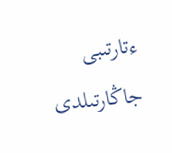ءتارتىبى جاڭارتىلدى